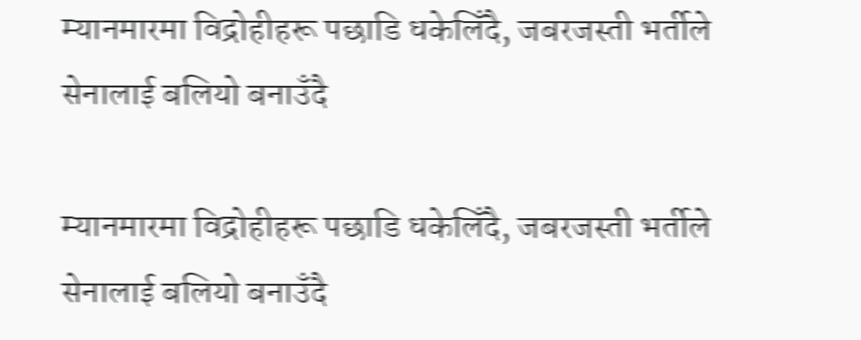म्यानमारमा विद्रोहीहरू पछाडि धकेलिँदै, जबरजस्ती भर्तीले सेनालाई बलियो बनाउँदै

म्यानमारमा विद्रोहीहरू पछाडि धकेलिँदै, जबरजस्ती भर्तीले सेनालाई बलियो बनाउँदै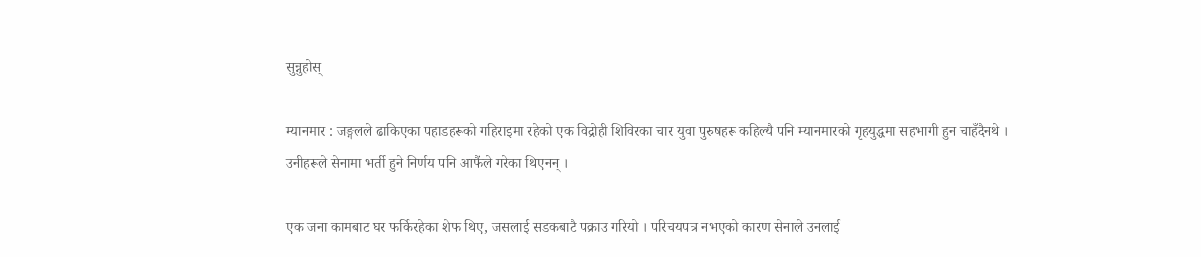सुन्नुहोस्

म्यानमार : जङ्गलले ढाकिएका पहाडहरूको गहिराइमा रहेको एक विद्रोही शिविरका चार युवा पुरुषहरू कहिल्यै पनि म्यानमारको गृहयुद्धमा सहभागी हुन चाहँदैनथे । उनीहरूले सेनामा भर्ती हुने निर्णय पनि आफैंले गरेका थिएनन् ।

एक जना कामबाट घर फर्किरहेका शेफ थिए, जसलाई सडकबाटै पक्राउ गरियो । परिचयपत्र नभएको कारण सेनाले उनलाई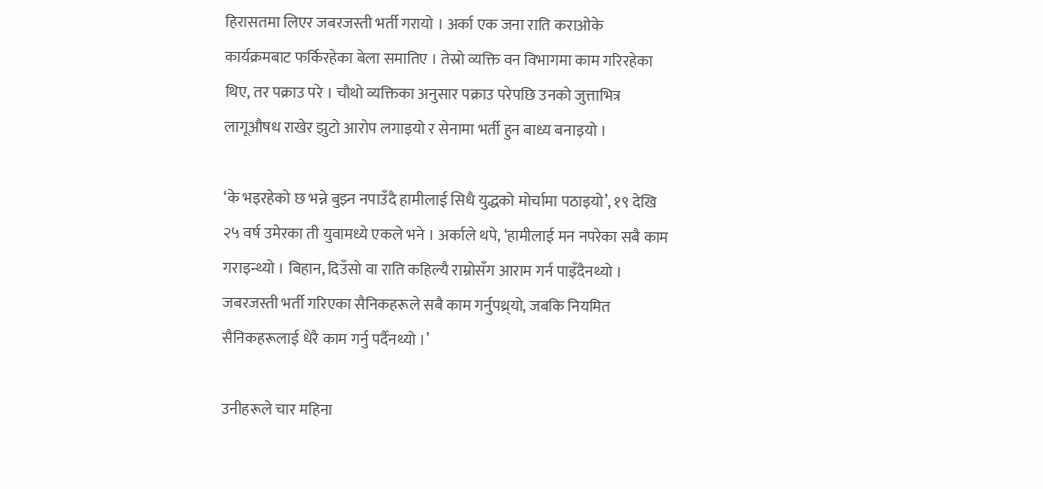हिरासतमा लिएर जबरजस्ती भर्ती गरायो । अर्का एक जना राति कराओके कार्यक्रमबाट फर्किरहेका बेला समातिए । तेस्रो व्यक्ति वन विभागमा काम गरिरहेका थिए, तर पक्राउ परे । चौथो व्यक्तिका अनुसार पक्राउ परेपछि उनको जुत्ताभित्र लागूऔषध राखेर झुटो आरोप लगाइयो र सेनामा भर्ती हुन बाध्य बनाइयो ।

‘के भइरहेको छ भन्ने बुझ्न नपाउँदै हामीलाई सिधै युद्धको मोर्चामा पठाइयो’, १९ देखि २५ वर्ष उमेरका ती युवामध्ये एकले भने । अर्काले थपे, ‘हामीलाई मन नपरेका सबै काम गराइन्थ्यो । बिहान, दिउँसो वा राति कहिल्यै राम्रोसँग आराम गर्न पाइँदैनथ्यो । जबरजस्ती भर्ती गरिएका सैनिकहरूले सबै काम गर्नुपथ्र्यो, जबकि नियमित सैनिकहरूलाई धेरै काम गर्नु पर्दैनथ्यो ।’

उनीहरूले चार महिना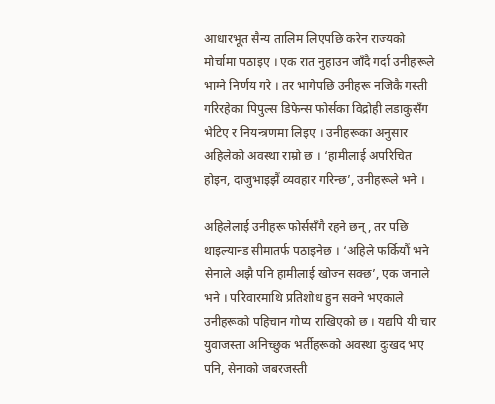आधारभूत सैन्य तालिम लिएपछि करेन राज्यको मोर्चामा पठाइए । एक रात नुहाउन जाँदै गर्दा उनीहरूले भाग्ने निर्णय गरे । तर भागेपछि उनीहरू नजिकै गस्ती गरिरहेका पिपुल्स डिफेन्स फोर्सका विद्रोही लडाकुसँग भेटिए र नियन्त्रणमा लिइए । उनीहरूका अनुसार अहिलेको अवस्था राम्रो छ । ‘हामीलाई अपरिचित होइन, दाजुभाइझैं व्यवहार गरिन्छ’, उनीहरूले भने ।

अहिलेलाई उनीहरू फोर्ससँगै रहने छन्, तर पछि थाइल्यान्ड सीमातर्फ पठाइनेछ । ‘अहिले फर्कियौं भने सेनाले अझै पनि हामीलाई खोज्न सक्छ’, एक जनाले भने । परिवारमाथि प्रतिशोध हुन सक्ने भएकाले उनीहरूको पहिचान गोप्य राखिएको छ । यद्यपि यी चार युवाजस्ता अनिच्छुक भर्तीहरूको अवस्था दुःखद भए पनि, सेनाको जबरजस्ती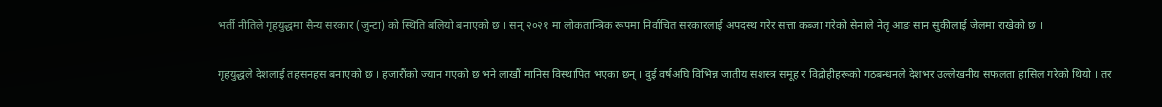भर्ती नीतिले गृहयुद्धमा सैन्य सरकार (जुन्टा) को स्थिति बलियो बनाएको छ । सन् २०२१ मा लोकतान्त्रिक रूपमा निर्वाचित सरकारलाई अपदस्थ गरेर सत्ता कब्जा गरेको सेनाले नेतृ आङ सान सुकीलाई जेलमा राखेको छ ।

गृहयुद्धले देशलाई तहसनहस बनाएको छ । हजारौंको ज्यान गएको छ भने लाखौं मानिस विस्थापित भएका छन् । दुई वर्षअघि विभिन्न जातीय सशस्त्र समूह र विद्रोहीहरूको गठबन्धनले देशभर उल्लेखनीय सफलता हासिल गरेको थियो । तर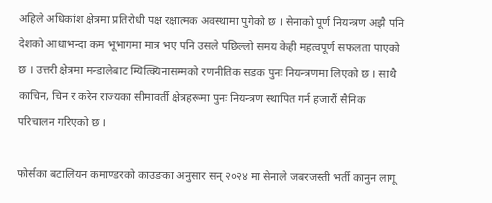अहिले अधिकांश क्षेत्रमा प्रतिरोधी पक्ष रक्षात्मक अवस्थामा पुगेको छ । सेनाको पूर्ण नियन्त्रण अझै पनि देशको आधाभन्दा कम भूभागमा मात्र भए पनि उसले पछिल्लो समय केही महत्वपूर्ण सफलता पाएको छ । उत्तरी क्षेत्रमा मन्डालेबाट म्यित्क्यिनासम्मको रणनीतिक सडक पुनः नियन्त्रणमा लिएको छ । साथै काचिन, चिन र करेन राज्यका सीमावर्ती क्षेत्रहरूमा पुनः नियन्त्रण स्थापित गर्न हजारौं सैनिक परिचालन गरिएको छ ।

फोर्सका बटालियन कमाण्डरको काउङका अनुसार सन् २०२४ मा सेनाले जबरजस्ती भर्ती कानुन लागू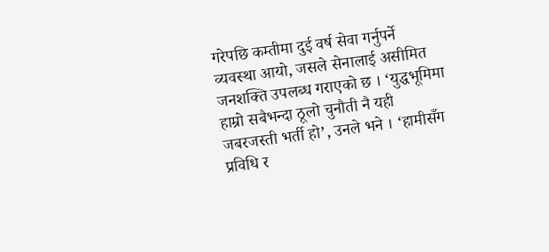गरेपछि कम्तीमा दुई वर्ष सेवा गर्नुपर्ने व्यवस्था आयो, जसले सेनालाई असीमित जनशक्ति उपलब्ध गराएको छ । ‘युद्धभूमिमा हाम्रो सबैभन्दा ठूलो चुनौती नै यही जबरजस्ती भर्ती हो’, उनले भने । ‘हामीसँग प्रविधि र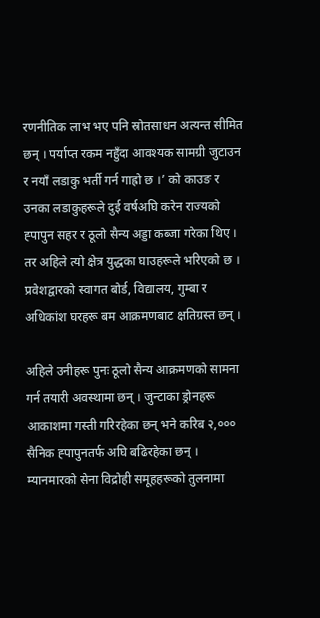रणनीतिक लाभ भए पनि स्रोतसाधन अत्यन्त सीमित छन् । पर्याप्त रकम नहुँदा आवश्यक सामग्री जुटाउन र नयाँ लडाकु भर्ती गर्न गाह्रो छ ।’ को काउङ र उनका लडाकुहरूले दुई वर्षअघि करेन राज्यको ह्पापुन सहर र ठूलो सैन्य अड्डा कब्जा गरेका थिए । तर अहिले त्यो क्षेत्र युद्धका घाउहरूले भरिएको छ । प्रवेशद्वारको स्वागत बोर्ड, विद्यालय, गुम्बा र अधिकांश घरहरू बम आक्रमणबाट क्षतिग्रस्त छन् ।

अहिले उनीहरू पुनः ठूलो सैन्य आक्रमणको सामना गर्न तयारी अवस्थामा छन् । जुन्टाका ड्रोनहरू आकाशमा गस्ती गरिरहेका छन् भने करिब २,००० सैनिक ह्पापुनतर्फ अघि बढिरहेका छन् । म्यानमारको सेना विद्रोही समूहहरूको तुलनामा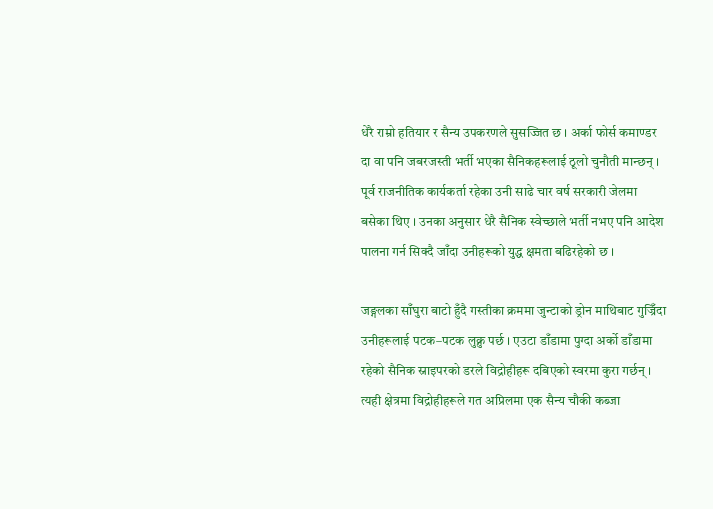धेरै राम्रो हतियार र सैन्य उपकरणले सुसज्जित छ । अर्का फोर्स कमाण्डर दा वा पनि जबरजस्ती भर्ती भएका सैनिकहरूलाई ठूलो चुनौती मान्छन् । पूर्व राजनीतिक कार्यकर्ता रहेका उनी साढे चार वर्ष सरकारी जेलमा बसेका थिए । उनका अनुसार धेरै सैनिक स्वेच्छाले भर्ती नभए पनि आदेश पालना गर्न सिक्दै जाँदा उनीहरूको युद्ध क्षमता बढिरहेको छ ।

जङ्गलका साँघुरा बाटो हुँदै गस्तीका क्रममा जुन्टाको ड्रोन माथिबाट गुज्रिँदा उनीहरूलाई पटक–पटक लुक्नु पर्छ । एउटा डाँडामा पुग्दा अर्को डाँडामा रहेको सैनिक स्नाइपरको डरले विद्रोहीहरू दबिएको स्वरमा कुरा गर्छन् । त्यही क्षेत्रमा विद्रोहीहरूले गत अप्रिलमा एक सैन्य चौकी कब्जा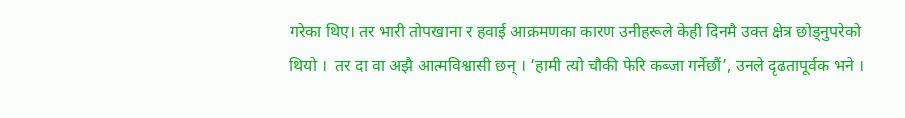गरेका थिए। तर भारी तोपखाना र हवाई आक्रमणका कारण उनीहरूले केही दिनमै उक्त क्षेत्र छोड्नुपरेको थियो ।  तर दा वा अझै आत्मविश्वासी छन् । ‘हामी त्यो चौकी फेरि कब्जा गर्नेछौं’, उनले दृढतापूर्वक भने ।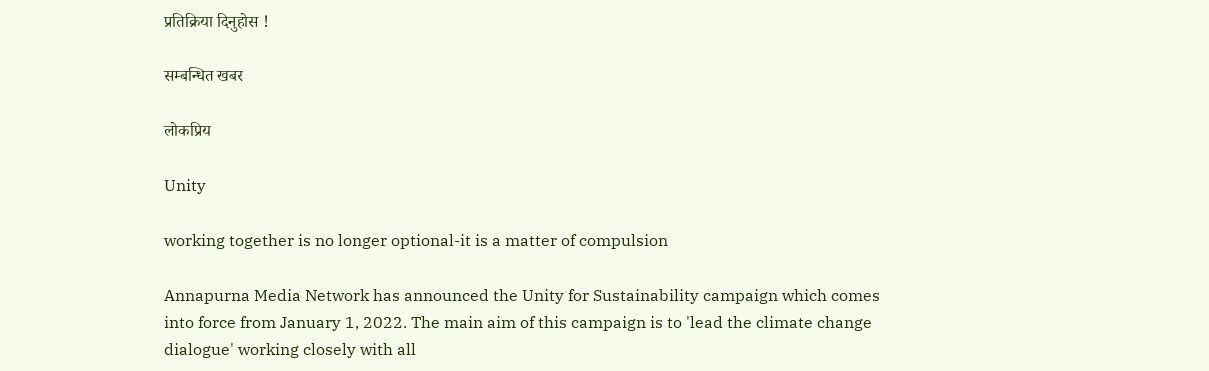प्रतिक्रिया दिनुहोस !

सम्बन्धित खबर

लोकप्रिय

Unity

working together is no longer optional-it is a matter of compulsion

Annapurna Media Network has announced the Unity for Sustainability campaign which comes into force from January 1, 2022. The main aim of this campaign is to 'lead the climate change dialogue' working closely with all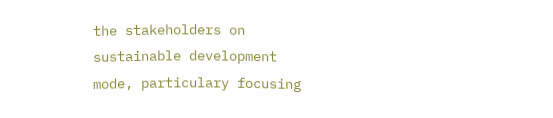the stakeholders on sustainable development mode, particulary focusing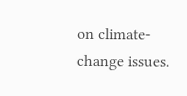on climate-change issues.